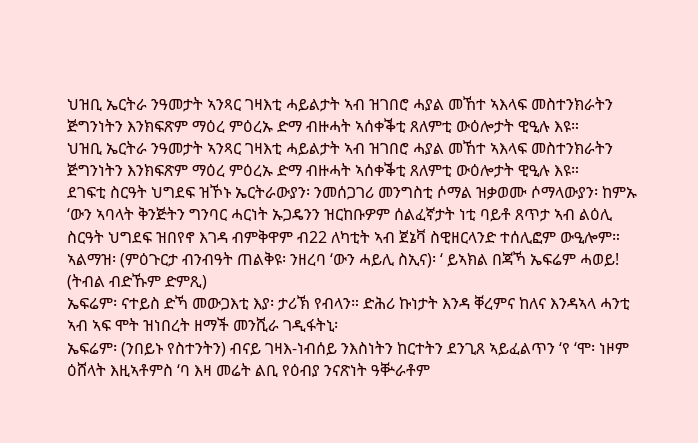ህዝቢ ኤርትራ ንዓመታት ኣንጻር ገዛእቲ ሓይልታት ኣብ ዝገበሮ ሓያል መኸተ ኣእላፍ መስተንክራትን ጅግንነትን እንክፍጽም ማዕረ ምዕረኡ ድማ ብዙሓት ኣሰቀቕቲ ጸለምቲ ውዕሎታት ዊዒሉ እዩ።
ህዝቢ ኤርትራ ንዓመታት ኣንጻር ገዛእቲ ሓይልታት ኣብ ዝገበሮ ሓያል መኸተ ኣእላፍ መስተንክራትን ጅግንነትን እንክፍጽም ማዕረ ምዕረኡ ድማ ብዙሓት ኣሰቀቕቲ ጸለምቲ ውዕሎታት ዊዒሉ እዩ።
ደገፍቲ ስርዓት ህግደፍ ዝኾኑ ኤርትራውያን፡ ንመሰጋገሪ መንግስቲ ሶማል ዝቃወሙ ሶማላውያን፡ ከምኡ ‘ውን ኣባላት ቅንጅትን ግንባር ሓርነት ኡጋዴንን ዝርከቡዎም ሰልፈኛታት ነቲ ባይቶ ጸጥታ ኣብ ልዕሊ ስርዓት ህግደፍ ዝበየኖ እገዳ ብምቅዋም ብ22 ለካቲት ኣብ ጀኔቫ ስዊዘርላንድ ተሰሊፎም ውዒሎም።
ኣልማዝ፡ (ምዕጉርታ ብንብዓት ጠልቅዩ፡ ንዘረባ ‘ውን ሓይሊ ስኢና)፡ ‘ ይኣክል በጃኻ ኤፍሬም ሓወይ! (ትብል ብድኹም ድምጺ)
ኤፍሬም፡ ናተይስ ድኻ መውጋእቲ እያ፡ ታሪኽ የብላን። ድሕሪ ኩነታት እንዳ ቐረምና ከለና እንዳኣላ ሓንቲ ኣብ ኣፍ ሞት ዝነበረት ዘማች መንሺራ ገዲፋትኒ፡
ኤፍሬም፡ (ንበይኑ የስተንትን) ብናይ ገዛእ-ነብሰይ ንእስነትን ከርተትን ደንጊጸ ኣይፈልጥን ‘የ ‘ሞ፡ ነዞም ዕሸላት እዚኣቶምስ ‘ባ እዛ መሬት ልቢ የዕብያ ንናጽነት ዓቝራቶም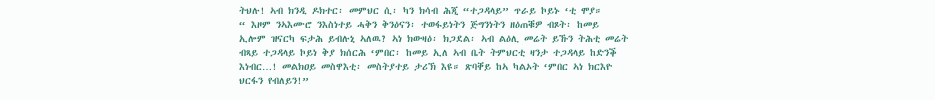ትህሉ! ኣብ ክንዲ ዶክተር፡ መምህር ሲ፡ ካን ክሳብ ሕጂ “ተጋዳላይ” ጥራይ ኮይኑ ‘ቲ ሞያ።
“ እዞም ንኣእሙሮ ንእስነተይ ሓቅን ቅንዕናን፡ ተወፋይነትን ጅግንነትን ዘዕጠቑዎ ብጾት፡ ከመይ ኢሎም ዝናርካ ፍታሕ ይብሉኒ ኣለዉ? ኣነ ክውዛዕ፡ ክጋደል፡ ኣብ ልዕሊ መሬት ይኹን ትሕቲ መሬት ብጻይ ተጋዳላይ ኮይነ ቅያ ክሰርሕ ‘ምበር፡ ከመይ ኢለ ኣብ ቤት ትምህርቲ ዛንታ ተጋዳላይ ከድንቕ እነብር…! መልክዐይ መስዋእቲ፡ መስትያተይ ታሪኽ እዩ። ጽባቐይ ከኣ ካልኦት ‘ምበር ኣነ ክርእዮ ህርፋን የብለይን!”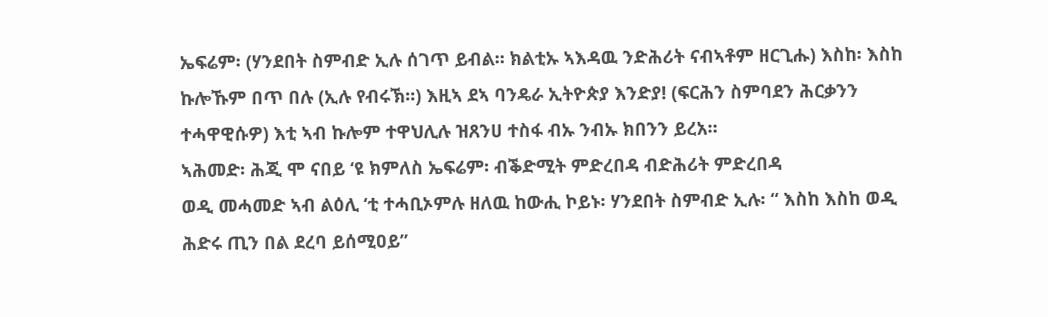ኤፍሬም፡ (ሃንደበት ስምብድ ኢሉ ሰገጥ ይብል። ክልቲኡ ኣእዳዉ ንድሕሪት ናብኣቶም ዘርጊሑ) እስከ፡ እስከ ኩሎኹም በጥ በሉ (ኢሉ የብሩኽ።) እዚኣ ደኣ ባንዴራ ኢትዮጵያ እንድያ! (ፍርሕን ስምባደን ሕርቃንን ተሓዋዊሱዎ) እቲ ኣብ ኩሎም ተዋህሊሉ ዝጸንሀ ተስፋ ብኡ ንብኡ ክበንን ይረአ።
ኣሕመድ፡ ሕጂ ሞ ናበይ ‘ዩ ክምለስ ኤፍሬም፡ ብቕድሚት ምድረበዳ ብድሕሪት ምድረበዳ
ወዲ መሓመድ ኣብ ልዕሊ ‘ቲ ተሓቢኦምሉ ዘለዉ ከውሒ ኮይኑ፡ ሃንደበት ስምብድ ኢሉ፡ “ እስከ እስከ ወዲ ሕድሩ ጢን በል ደረባ ይሰሚዐይ”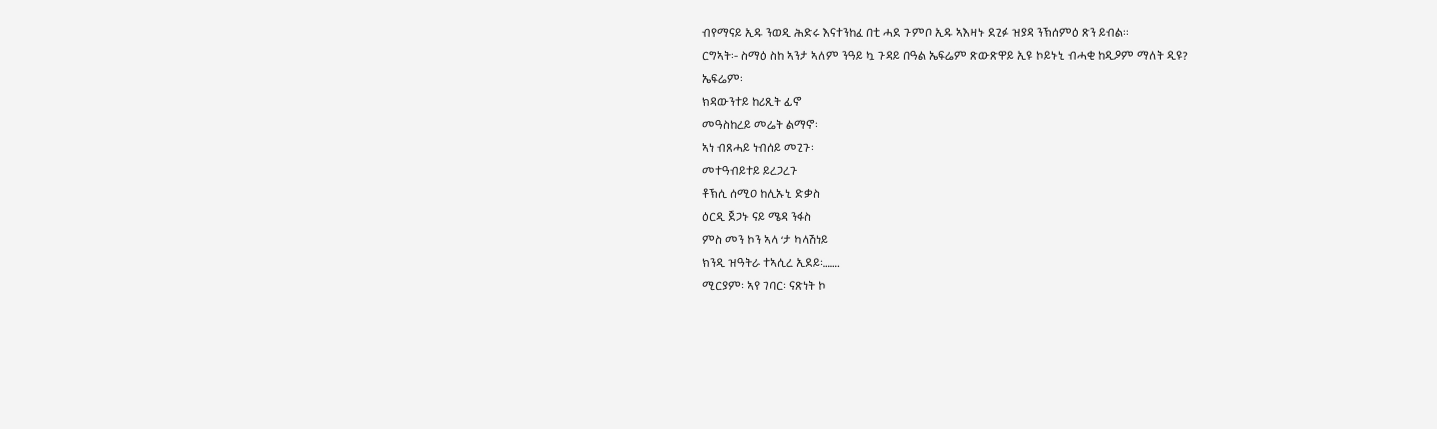ብየማናይ ኢዱ ንወዲ ሕድሩ እናተንከፈ በቲ ሓደ ጉምቦ ኢዱ ኣእዛኑ ደጊፉ ዝያዳ ንኽሰምዕ ጽን ይብል።
ርግኣት፡- ስማዕ ስከ ኣንታ ኣለም ንዓይ ኳ ጉዳይ በዓል ኤፍሬም ጽውጽዋይ ኢዩ ኮይኑኒ ብሓቂ ከዲዖም ማለት ዲዩ?
ኤፍሬም፡
ክዳውንተይ ከሪጺት ፊኖ
መዓስከረይ መሬት ልማኖ፡
ኣነ ብጸሓይ ነብሰይ መጊጉ፡
መተዓብይተይ ይረጋረጉ
ቶኽሲ ሰሚዐ ከሊኡኒ ድቃስ
ዕርዲ ጀጋኑ ናይ ሜዳ ንፋስ
ምስ መን ኮን ኣላ ‘ታ ካላሽነይ
ክንዲ ዝዓትራ ተኣሲረ ኢደይ፡…….
ሚርያም፡ ኣየ ገባር፡ ናጽነት ኮ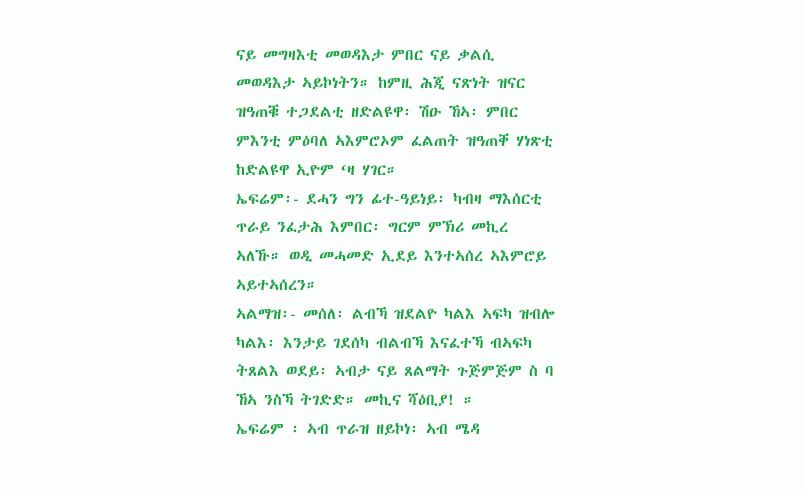ናይ መግዛእቲ መወዳእታ ምበር ናይ ቃልሲ መወዳእታ ኣይኮነትን። ከምዚ ሕጂ ናጽነት ዝናር ዝዓጠቑ ተጋደልቲ ዘድልዩዋ፡ ሽዑ ኸኣ፡ ምበር ምእንቲ ምዕባለ ኣእምሮኦም ፈልጠት ዝዓጠቐ ሃነጽቲ ከድልዩዋ ኢዮም ‘ዛ ሃገር።
ኤፍሬም፡- ደሓን ግን ፊተ-ዓይነይ፡ ካብዛ ማእሰርቲ ጥራይ ንፈታሕ እምበር፡ ግርም ምኽሪ መኪረ ኣለኹ። ወዲ መሓመድ ኢደይ እንተኣሰረ ኣእምሮይ ኣይተኣሰረን።
ኣልማዝ፡- መሰለ፡ ልብኻ ዝደልዮ ካልእ ኣፍካ ዝብሎ ካልእ፡ እንታይ ገደሰካ ብልብኻ እናፈተኻ ብኣፍካ ትጸልእ ወደይ፡ ኣብታ ናይ ጸልማት ጉጅምጅም ስ ባ ኸኣ ንስኻ ትገድድ። መኪና ሻዕቢያ! ።
ኤፍሬም ፡ ኣብ ጥራዝ ዘይኮነ፡ ኣብ ሜዳ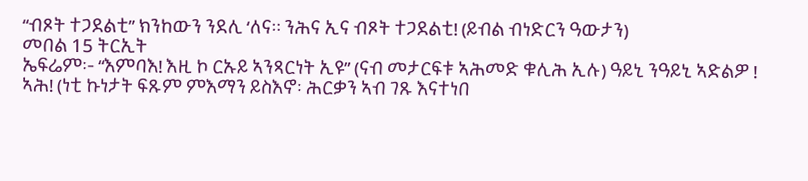“ብጾት ተጋደልቲ” ክንከውን ንደሊ ‘ለና። ንሕና ኢና ብጾት ተጋደልቲ! (ይብል ብነድርን ዓውታን)
መበል 15 ትርኢት
ኤፍሬም፡- “እምባእ! እዚ ኮ ርኡይ ኣንጻርነት ኢዩ” (ናብ መታርፍቱ ኣሕመድ ቁሊሕ ኢሉ) ዓይኒ ንዓይኒ ኣድልዎ ! ኣሕ! (ነቲ ኩነታት ፍጹም ምእማን ይስእኖ፡ ሕርቃን ኣብ ገጹ እናተነበ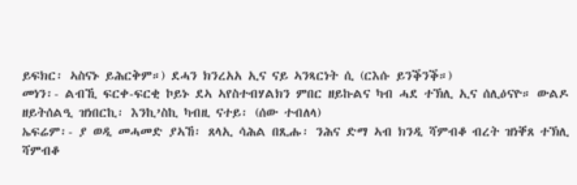ይፍክር፡ ኣስናኑ ይሕርቅም።) ደሓን ክንረአአ ኢና ናይ ኣንጻርነት ሲ (ርእሱ ይንቕንቕ።)
መነን፡- ልብኺ ፍርቀ-ፍርቂ ኮይኑ ደኣ ኣየስተብሃልክን ምበር ዘይኩልና ካብ ሓደ ተኽሊ ኢና ሰሊዕናዮ። ውልዶ ዘይትሰልዒ ዝነበርኪ፡ እንኪ’ስኪ ካብዚ ናተይ፡ (ሰው ተብለላ)
ኤፍሬም፡- ያ ወዲ መሓመድ ያኣኸ፡ ጸላኢ ሳሕል በጺሑ፡ ንሕና ድማ ኣብ ክንዲ ሻምብቆ ብረት ዝነቐጸ ተኽሊ ሻምብቆ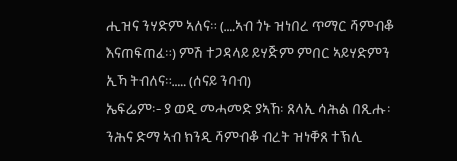ሒዝና ንሃድም ኣለና። (….ኣብ ጎኑ ዝነበረ ጥማር ሻምብቆ እናጠፍጠፈ።) ምሽ ተጋዳላይ ይሃጅም ምበር ኣይሃድምን ኢኻ ትብለና።….. (ሰናይ ንባብ)
ኤፍሬም፡- ያ ወዲ መሓመድ ያኣኸ፡ ጸላኢ ሳሕል በጺሑ፡ ንሕና ድማ ኣብ ክንዲ ሻምብቆ ብረት ዝነቐጸ ተኽሊ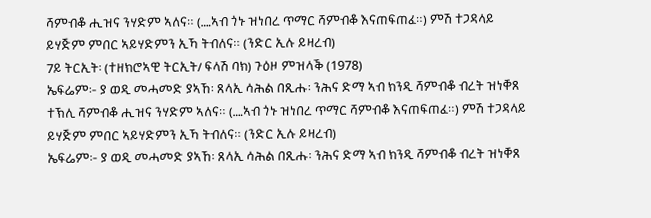ሻምብቆ ሒዝና ንሃድም ኣለና። (….ኣብ ጎኑ ዝነበረ ጥማር ሻምብቆ እናጠፍጠፈ።) ምሽ ተጋዳላይ ይሃጅም ምበር ኣይሃድምን ኢኻ ትብለና። (ንድር ኢሉ ይዛረብ)
7ይ ትርኢት፡ (ተዘክሮኣዊ ትርኢት/ ፍላሽ ባክ) ጉዕዞ ምዝላቕ (1978)
ኤፍሬም፡- ያ ወዲ መሓመድ ያኣኸ፡ ጸላኢ ሳሕል በጺሑ፡ ንሕና ድማ ኣብ ክንዲ ሻምብቆ ብረት ዝነቐጸ ተኽሊ ሻምብቆ ሒዝና ንሃድም ኣለና። (….ኣብ ጎኑ ዝነበረ ጥማር ሻምብቆ እናጠፍጠፈ።) ምሽ ተጋዳላይ ይሃጅም ምበር ኣይሃድምን ኢኻ ትብለና። (ንድር ኢሉ ይዛረብ)
ኤፍሬም፡- ያ ወዲ መሓመድ ያኣኸ፡ ጸላኢ ሳሕል በጺሑ፡ ንሕና ድማ ኣብ ክንዲ ሻምብቆ ብረት ዝነቐጸ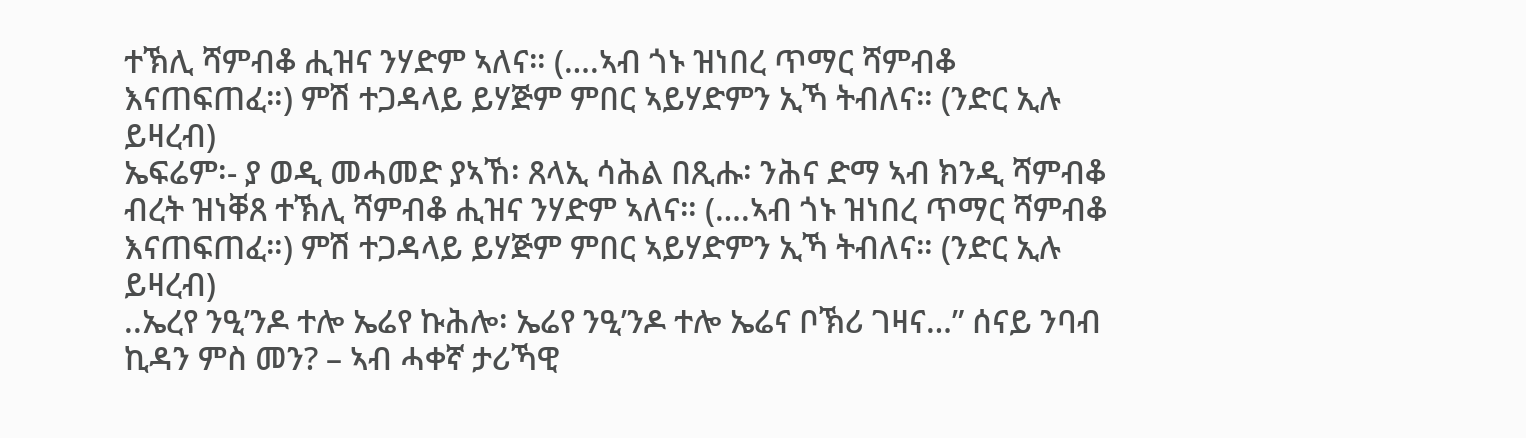ተኽሊ ሻምብቆ ሒዝና ንሃድም ኣለና። (….ኣብ ጎኑ ዝነበረ ጥማር ሻምብቆ እናጠፍጠፈ።) ምሽ ተጋዳላይ ይሃጅም ምበር ኣይሃድምን ኢኻ ትብለና። (ንድር ኢሉ ይዛረብ)
ኤፍሬም፡- ያ ወዲ መሓመድ ያኣኸ፡ ጸላኢ ሳሕል በጺሑ፡ ንሕና ድማ ኣብ ክንዲ ሻምብቆ ብረት ዝነቐጸ ተኽሊ ሻምብቆ ሒዝና ንሃድም ኣለና። (….ኣብ ጎኑ ዝነበረ ጥማር ሻምብቆ እናጠፍጠፈ።) ምሽ ተጋዳላይ ይሃጅም ምበር ኣይሃድምን ኢኻ ትብለና። (ንድር ኢሉ ይዛረብ)
..ኤረየ ንዒ’ንዶ ተሎ ኤሬየ ኩሕሎ፡ ኤሬየ ንዒ’ንዶ ተሎ ኤሬና ቦኽሪ ገዛና…” ሰናይ ንባብ
ኪዳን ምስ መን? – ኣብ ሓቀኛ ታሪኻዊ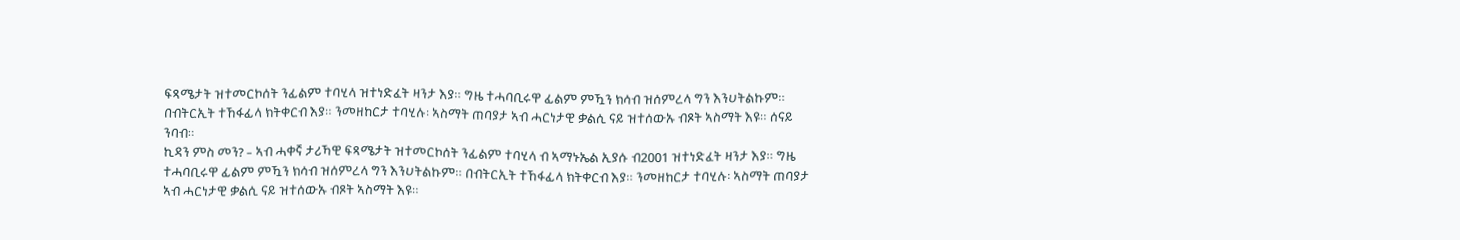ፍጻሜታት ዝተመርኮሰት ንፊልም ተባሂላ ዝተነድፈት ዛንታ እያ። ግዜ ተሓባቢሩዋ ፊልም ምዃን ክሳብ ዝሰምረላ ግን እንሀትልኩም። በብትርኢት ተኸፋፊላ ክትቀርብ እያ። ንመዘከርታ ተባሂሉ፡ ኣስማት ጠባያታ ኣብ ሓርነታዊ ቃልሲ ናይ ዝተሰውኡ ብጾት ኣስማት እዩ። ሰናይ ንባብ።
ኪዳን ምስ መን? – ኣብ ሓቀኛ ታሪኻዊ ፍጻሜታት ዝተመርኮሰት ንፊልም ተባሂላ ብ ኣማኑኤል ኢያሱ ብ2001 ዝተነድፈት ዛንታ እያ። ግዜ ተሓባቢሩዋ ፊልም ምዃን ክሳብ ዝሰምረላ ግን እንሀትልኩም። በብትርኢት ተኸፋፊላ ክትቀርብ እያ። ንመዘከርታ ተባሂሉ፡ ኣስማት ጠባያታ ኣብ ሓርነታዊ ቃልሲ ናይ ዝተሰውኡ ብጾት ኣስማት እዩ።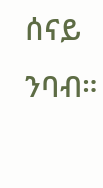ሰናይ ንባብ።